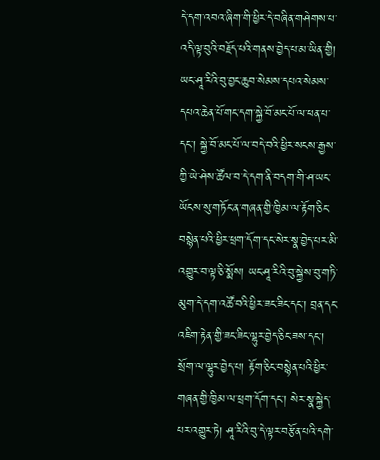དེ་དག་འབའ་ཞིག་གི་ཕྱིར་དེ་བཞིན་གཤེགས་པ་འདི་ལྟ་བུའི་བརྗོད་པའི་གནས་བྱེད་པ་མ་ཡིན་གྱི། ཡང་ཤཱ་རིའི་བུ་བྱང་ཆུབ་སེམས་དཔའ་སེམས་དཔའ་ཆེན་པོ་གང་དག་སྐྱེ་བོ་མང་པོ་ལ་ཕན་པ་དང་། སྐྱེ་བོ་མང་པོ་ལ་བདེ་བའི་ཕྱིར་སངས་རྒྱས་ཀྱི་ཡེ་ཤེས་ཚོལ་བ་དེ་དག་ནི་བདག་གི་ཤ་ཡང་ཡོངས་སུ་གཏོང་ན་གཞན་གྱི་ཁྱིམ་ལ་རྟོག་ཅིང་བསྙེན་པའི་ཕྱིར་ཕྲག་དོག་དང་སེར་སྣ་བྱེད་པར་མི་འགྱུར་བ་ལྟ་ཅི་སྨོས། ཡང་ཤཱ་རིའི་བུ་སྐྱེས་བུ་གཏི་མུག་དེ་དག་འཚོ་བའི་ཕྱིར་ཟང་ཟིང་དང་། བྲན་དང་འཇིག་རྟེན་གྱི་ཟང་ཟིང་ལྷུར་བྱེད་ཅིང་ཟས་དང་། སྲོག་ལ་ལྷུར་བྱེད་པ། རྟོག་ཅིང་བསྙེན་པའི་ཕྱིར་གཞན་གྱི་ཁྱིམ་ལ་ཕྲག་དོག་དང་། སེར་སྣ་སྐྱེད་པར་འགྱུར་ཏེ། ཤཱ་རིའི་བུ་དེ་ལྟར་བརྩོན་པའི་དགེ་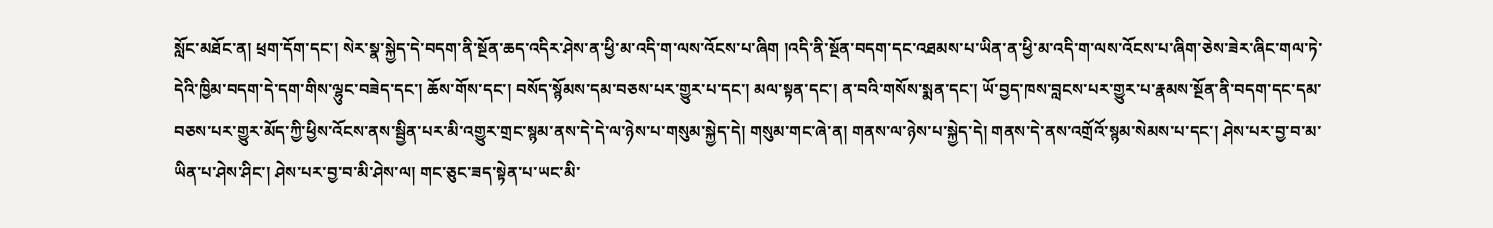སློང་མཐོང་ན། ཕྲག་དོག་དང་། སེར་སྣ་སྐྱེད་དེ་བདག་ནི་སྔོན་ཆད་འདིར་ཤེས་ན་ཕྱི་མ་འདི་ག་ལས་འོངས་པ་ཞིག །འདི་ནི་སྔོན་བདག་དང་འཐམས་པ་ཡིན་ན་ཕྱི་མ་འདི་ག་ལས་འོངས་པ་ཞིག་ཅེས་ཟེར་ཞིང་གལ་ཏེ་དེའི་ཁྱིམ་བདག་དེ་དག་གིས་ལྷུང་བཟེད་དང་། ཆོས་གོས་དང་། བསོད་སྙོམས་དམ་བཅས་པར་གྱུར་པ་དང་། མལ་སྟན་དང་། ན་བའི་གསོས་སྨན་དང་། ཡོ་བྱད་ཁས་བླངས་པར་གྱུར་པ་རྣམས་སྔོན་ནི་བདག་དང་དམ་བཅས་པར་གྱུར་མོད་ཀྱི་ཕྱིས་འོངས་ནས་སྦྱིན་པར་མི་འགྱུར་གྲང་སྙམ་ནས་དེ་དེ་ལ་ཉེས་པ་གསུམ་སྐྱེད་དེ། གསུམ་གང་ཞེ་ན། གནས་ལ་ཉེས་པ་སྐྱེད་དེ། གནས་དེ་ནས་འགྲོའོ་སྙམ་སེམས་པ་དང་། ཤེས་པར་བྱ་བ་མ་ཡིན་པ་ཤེས་ཤིང་། ཤེས་པར་བྱ་བ་མི་ཤེས་ལ། གང་ཅུང་ཟད་སྟེན་པ་ཡང་མི་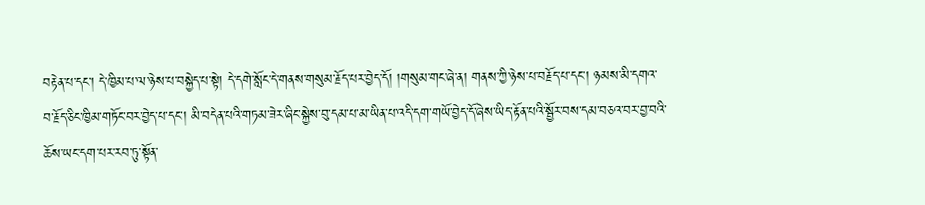བརྟེན་པ་དང་། དེ་ཁྱིམ་པ་ལ་ཉེས་པ་བསྐྱེད་པ་སྟེ། དེ་དགེ་སློང་དེ་གནས་གསུམ་རྗོད་པར་བྱེད་དོ། །གསུམ་གང་ཞེ་ན། གནས་ཀྱི་ཉེས་པ་བརྗོད་པ་དང་། ཉམས་མི་དགའ་བ་རྗོད་ཅིང་ཁྱིམ་གཏོང་བར་བྱེད་པ་དང་། མི་བདེན་པའི་གཏམ་ཟེར་ཞིང་སྐྱེས་བུ་དམ་པ་མ་ཡིན་པ་འདི་དག་གཡོ་བྱེད་དོ་ཞེས་ཡིད་རྟོན་པའི་སྦྱོར་བས་དམ་བཅའ་བར་བྱ་བའི་ཆོས་ཡང་དག་པར་རབ་ཏུ་སྟོན་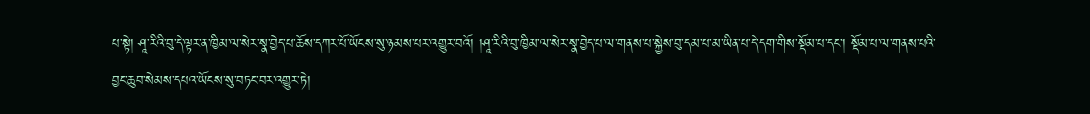པ་སྟེ། ཤཱ་རིའི་བུ་དེ་ལྟར་ན་ཁྱིམ་ལ་སེར་སྣ་བྱེད་པ་ཆོས་དཀར་པོ་ཡོངས་སུ་ཉམས་པར་འགྱུར་བའོ། །ཤཱ་རིའི་བུ་ཁྱིམ་ལ་སེར་སྣ་བྱེད་པ་ལ་གནས་པ་སྐྱེས་བུ་དམ་པ་མ་ཡིན་པ་དེ་དག་གིས་སྡོམ་པ་དང་། སྡོམ་པ་ལ་གནས་པའི་བྱང་ཆུབ་སེམས་དཔའ་ཡོངས་སུ་བཏང་བར་འགྱུར་ཏེ།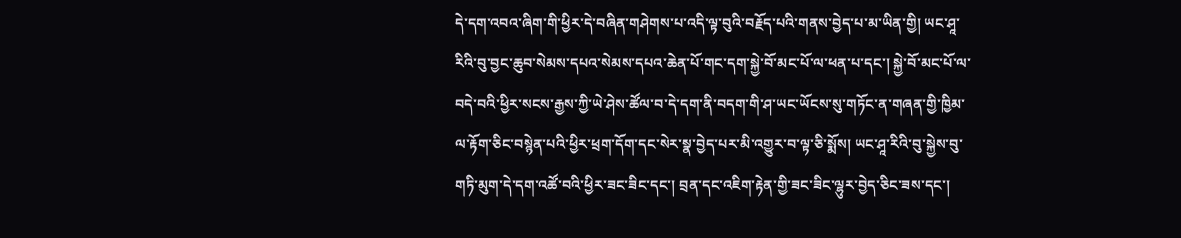དེ་དག་འབའ་ཞིག་གི་ཕྱིར་དེ་བཞིན་གཤེགས་པ་འདི་ལྟ་བུའི་བརྗོད་པའི་གནས་བྱེད་པ་མ་ཡིན་གྱི། ཡང་ཤཱ་རིའི་བུ་བྱང་ཆུབ་སེམས་དཔའ་སེམས་དཔའ་ཆེན་པོ་གང་དག་སྐྱེ་བོ་མང་པོ་ལ་ཕན་པ་དང་། སྐྱེ་བོ་མང་པོ་ལ་བདེ་བའི་ཕྱིར་སངས་རྒྱས་ཀྱི་ཡེ་ཤེས་ཚོལ་བ་དེ་དག་ནི་བདག་གི་ཤ་ཡང་ཡོངས་སུ་གཏོང་ན་གཞན་གྱི་ཁྱིམ་ལ་རྟོག་ཅིང་བསྙེན་པའི་ཕྱིར་ཕྲག་དོག་དང་སེར་སྣ་བྱེད་པར་མི་འགྱུར་བ་ལྟ་ཅི་སྨོས། ཡང་ཤཱ་རིའི་བུ་སྐྱེས་བུ་གཏི་མུག་དེ་དག་འཚོ་བའི་ཕྱིར་ཟང་ཟིང་དང་། བྲན་དང་འཇིག་རྟེན་གྱི་ཟང་ཟིང་ལྷུར་བྱེད་ཅིང་ཟས་དང་།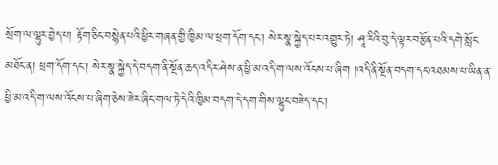སྲོག་ལ་ལྷུར་བྱེད་པ། རྟོག་ཅིང་བསྙེན་པའི་ཕྱིར་གཞན་གྱི་ཁྱིམ་ལ་ཕྲག་དོག་དང་། སེར་སྣ་སྐྱེད་པར་འགྱུར་ཏེ། ཤཱ་རིའི་བུ་དེ་ལྟར་བརྩོན་པའི་དགེ་སློང་མཐོང་ན། ཕྲག་དོག་དང་། སེར་སྣ་སྐྱེད་དེ་བདག་ནི་སྔོན་ཆད་འདིར་ཤེས་ན་ཕྱི་མ་འདི་ག་ལས་འོངས་པ་ཞིག །འདི་ནི་སྔོན་བདག་དང་འཐམས་པ་ཡིན་ན་ཕྱི་མ་འདི་ག་ལས་འོངས་པ་ཞིག་ཅེས་ཟེར་ཞིང་གལ་ཏེ་དེའི་ཁྱིམ་བདག་དེ་དག་གིས་ལྷུང་བཟེད་དང་།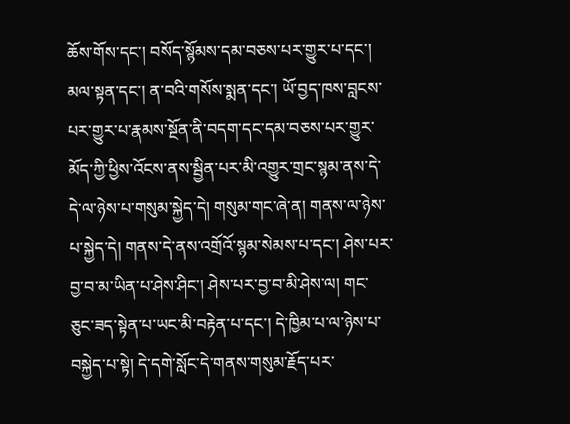ཆོས་གོས་དང་། བསོད་སྙོམས་དམ་བཅས་པར་གྱུར་པ་དང་། མལ་སྟན་དང་། ན་བའི་གསོས་སྨན་དང་། ཡོ་བྱད་ཁས་བླངས་པར་གྱུར་པ་རྣམས་སྔོན་ནི་བདག་དང་དམ་བཅས་པར་གྱུར་མོད་ཀྱི་ཕྱིས་འོངས་ནས་སྦྱིན་པར་མི་འགྱུར་གྲང་སྙམ་ནས་དེ་དེ་ལ་ཉེས་པ་གསུམ་སྐྱེད་དེ། གསུམ་གང་ཞེ་ན། གནས་ལ་ཉེས་པ་སྐྱེད་དེ། གནས་དེ་ནས་འགྲོའོ་སྙམ་སེམས་པ་དང་། ཤེས་པར་བྱ་བ་མ་ཡིན་པ་ཤེས་ཤིང་། ཤེས་པར་བྱ་བ་མི་ཤེས་ལ། གང་ཅུང་ཟད་སྟེན་པ་ཡང་མི་བརྟེན་པ་དང་། དེ་ཁྱིམ་པ་ལ་ཉེས་པ་བསྐྱེད་པ་སྟེ། དེ་དགེ་སློང་དེ་གནས་གསུམ་རྗོད་པར་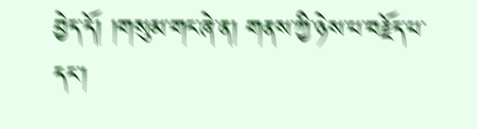བྱེད་དོ། །གསུམ་གང་ཞེ་ན། གནས་ཀྱི་ཉེས་པ་བརྗོད་པ་དང་།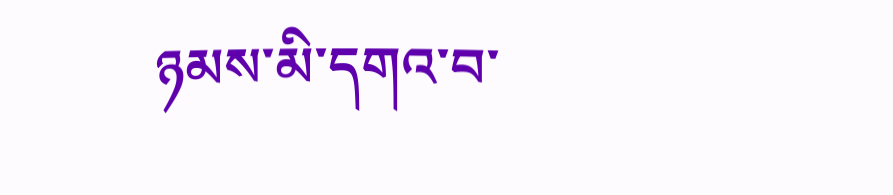ཉམས་མི་དགའ་བ་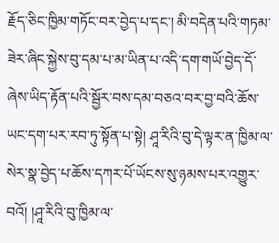རྗོད་ཅིང་ཁྱིམ་གཏོང་བར་བྱེད་པ་དང་། མི་བདེན་པའི་གཏམ་ཟེར་ཞིང་སྐྱེས་བུ་དམ་པ་མ་ཡིན་པ་འདི་དག་གཡོ་བྱེད་དོ་ཞེས་ཡིད་རྟོན་པའི་སྦྱོར་བས་དམ་བཅའ་བར་བྱ་བའི་ཆོས་ཡང་དག་པར་རབ་ཏུ་སྟོན་པ་སྟེ། ཤཱ་རིའི་བུ་དེ་ལྟར་ན་ཁྱིམ་ལ་སེར་སྣ་བྱེད་པ་ཆོས་དཀར་པོ་ཡོངས་སུ་ཉམས་པར་འགྱུར་བའོ། །ཤཱ་རིའི་བུ་ཁྱིམ་ལ་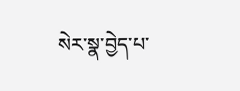སེར་སྣ་བྱེད་པ་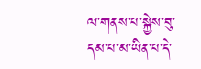ལ་གནས་པ་སྐྱེས་བུ་དམ་པ་མ་ཡིན་པ་དེ་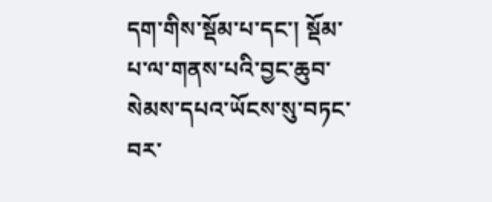དག་གིས་སྡོམ་པ་དང་། སྡོམ་པ་ལ་གནས་པའི་བྱང་ཆུབ་སེམས་དཔའ་ཡོངས་སུ་བཏང་བར་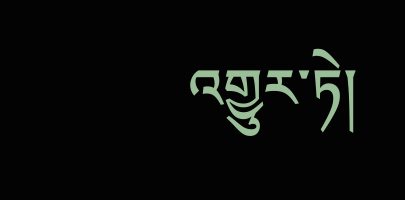འགྱུར་ཏེ།